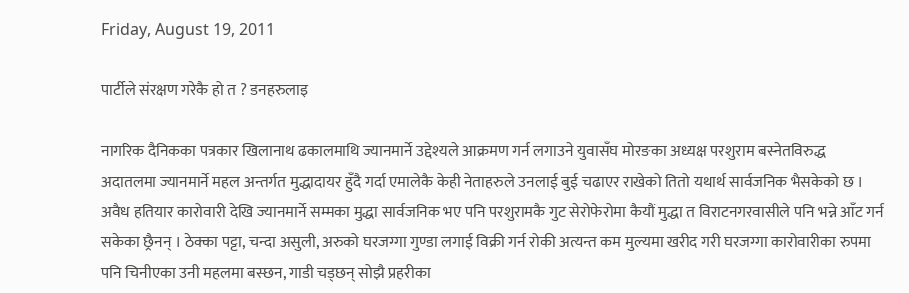Friday, August 19, 2011

पार्टीले संरक्षण गरेकै हो त ? डनहरुलाइ

नागरिक दैनिकका पत्रकार खिलानाथ ढकालमाथि ज्यानमार्ने उद्देश्यले आक्रमण गर्न लगाउने युवासँघ मोरङका अध्यक्ष परशुराम बस्नेतविरुद्ध अदातलमा ज्यानमार्ने महल अन्तर्गत मुद्धादायर हुँदै गर्दा एमालेकै केही नेताहरुले उनलाई बुई चढाएर राखेको तितो यथार्थ सार्वजनिक भैसकेको छ । अवैध हतियार कारोवारी देखि ज्यानमार्ने सम्मका मुद्धा सार्वजनिक भए पनि परशुरामकै गुट सेरोफेरोमा कैयौं मुद्धा त विराटनगरवासीले पनि भन्ने आँट गर्न सकेका छ्रैनन् । ठेक्का पट्टा, चन्दा असुली, अरुको घरजग्गा गुण्डा लगाई विक्री गर्न रोकी अत्यन्त कम मुल्यमा खरीद गरी घरजग्गा कारोवारीका रुपमा पनि चिनीएका उनी महलमा बस्छन, गाडी चड्छन् सोझै प्रहरीका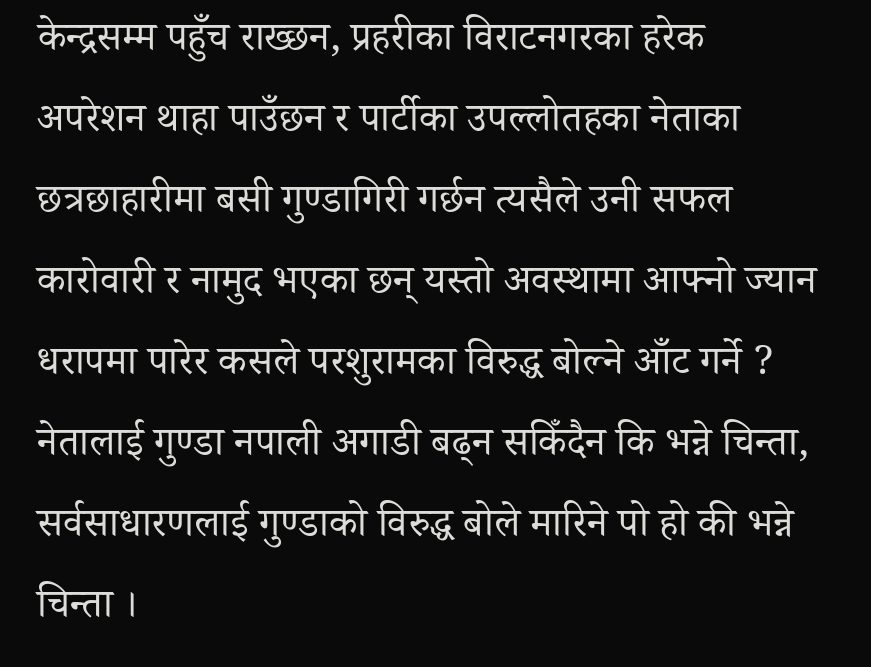केन्द्रसम्म पहुँच राख्छन, प्रहरीका विराटनगरका हरेक अपरेशन थाहा पाउँछन र पार्टीका उपल्लोतहका नेताका छत्रछाहारीमा बसी गुण्डागिरी गर्छन त्यसैले उनी सफल कारोवारी र नामुद भएका छन् यस्तो अवस्थामा आफ्नो ज्यान धरापमा पारेर कसले परशुरामका विरुद्ध बोल्ने आँट गर्ने ? नेतालाई गुण्डा नपाली अगाडी बढ्न सकिँदैन कि भन्ने चिन्ता, सर्वसाधारणलाई गुण्डाको विरुद्ध बोले मारिने पो हो की भन्ने चिन्ता ।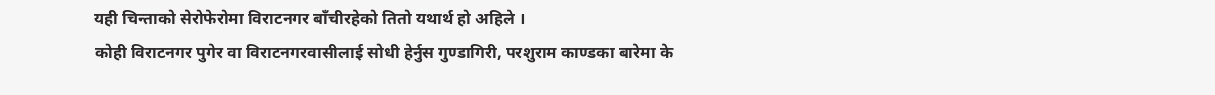यही चिन्ताको सेरोफेरोमा विराटनगर बाँचीरहेको तितो यथार्थ हो अहिले ।
कोही विराटनगर पुगेर वा विराटनगरवासीलाई सोधी हेर्नुस गुण्डागिरी, परशुराम काण्डका बारेमा के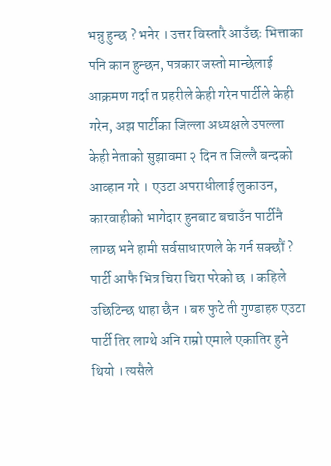भन्नु हुन्छ ? भनेर । उत्तर विस्तारै आउँछः भित्ताका पनि कान हुन्छन, पत्रकार जस्तो मान्छेलाई आक्रमण गर्दा त प्रहरीले केही गरेन पार्टीले केही गरेन, अझ पार्टीका जिल्ला अध्यक्षले उपल्ला केही नेताको सुझावमा २ दिन त जिल्लै बन्दको आव्हान गरे । एउटा अपराधीलाई लुकाउन, कारवाहीको भागेदार हुनबाट बचाउँन पार्टीनै लाग्छ भने हामी सर्वसाधारणले के गर्न सक्छौं ? पार्टी आफै भित्र चिरा चिरा परेको छ । कहिले उछिटिन्छ थाहा छैन । बरु फुटे ती गुण्डाहरु एउटा पार्टी तिर लाग्थे अनि राम्रो एमाले एकातिर हुने थियो । त्यसैले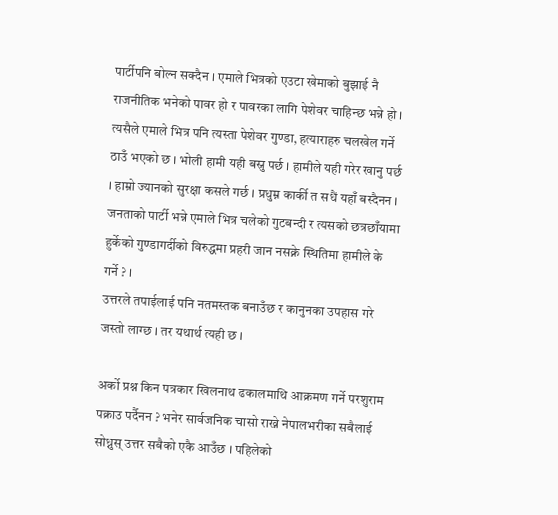पार्टीपनि बोल्न सक्दैन । एमाले भित्रको एउटा खेमाको बुझाई नै राजनीतिक भनेको पावर हो र पावरका लागि पेशेवर चाहिन्छ भन्ने हो । त्यसैले एमाले भित्र पनि त्यस्ता पेशेवर गुण्डा, हत्याराहरु चलखेल गर्ने ठाउँ भएको छ । भोली हामी यही बस्नु पर्छ । हामीले यही गरेर खानु पर्छ । हाम्रो ज्यानको सुरक्षा कसले गर्छ । प्रधुम्न कार्की त सधैं यहाँ बस्दैनन । जनताको पार्टी भन्ने एमाले भित्र चलेको गुटबन्दी र त्यसको छत्रछाँयामा हुर्केको गुण्डागर्दीको विरुद्धमा प्रहरी जान नसक्ने स्थितिमा हामीले के गर्ने ? ।
उत्तरले तपाईलाई पनि नतमस्तक बनाउँछ र कानुनका उपहास गरे जस्तो लाग्छ । तर यथार्थ त्यही छ ।

अर्को प्रश्न किन पत्रकार खिलनाथ ढकालमाथि आक्रमण गर्ने परशुराम पक्राउ पर्दैनन ? भनेर सार्वजनिक चासो राख्ने नेपालभरीका सबैलाई सोध्नुस् उत्तर सबैको एकै आउँछ । पहिलेको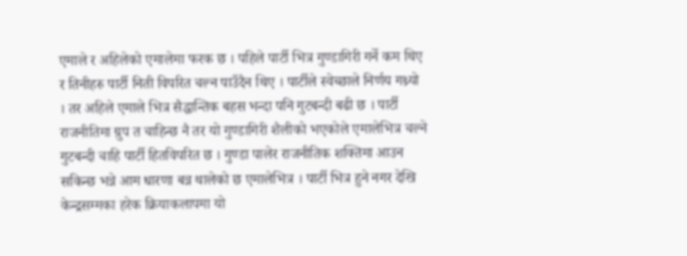एमाले र अहिलेको एमालेमा फरक छ । पहिले पार्टी भित्र गुण्डागिरी गर्ने कम थिए र तिनीहरु पार्टी निती विपरित चल्न पाउँदैन थिए । पार्टीले स्वेच्छाले निर्णय गथ्र्यो । तर अहिले एमाले भित्र सैद्धान्तिक बहस भन्दा पनि गुटबन्दी बढी छ । पार्टी राजनीतिमा ग्रुप त चाहिन्छ नै तर यो गुण्डागिरी शैलीको भएकोले एमालेभित्र चल्ने गुटबन्दी चाहि पार्टी हितविपरित छ । गुण्डा पालेर राजनीतिक शक्तिमा आउन सकिन्छ भन्ने आम धारणा बन्न थालेको छ एमालेभित्र । पार्टी भित्र हुने नगर देखि केन्द्रसम्मका हरेक क्रियाकलापमा यो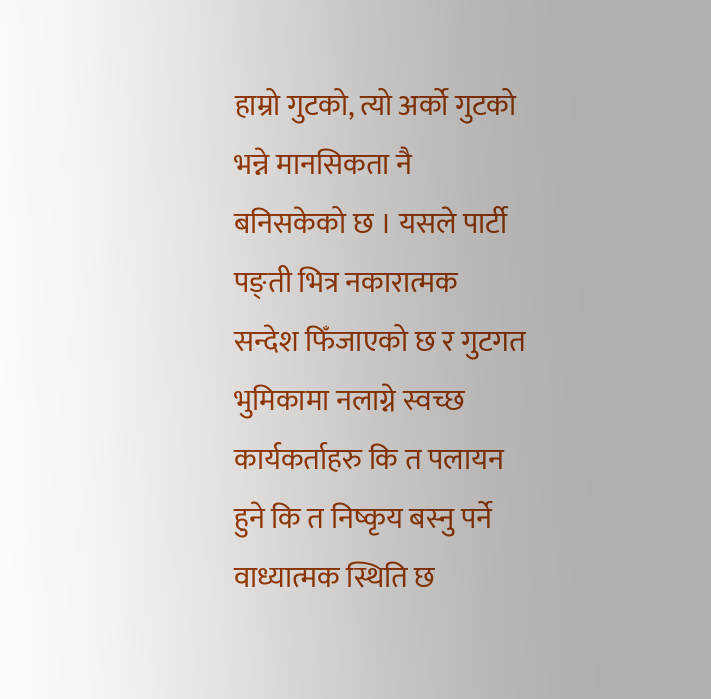हाम्रो गुटको, त्यो अर्को गुटको भन्ने मानसिकता नै बनिसकेको छ । यसले पार्टी पङ्ती भित्र नकारात्मक सन्देश फिँजाएको छ र गुटगत भुमिकामा नलाग्ने स्वच्छ कार्यकर्ताहरु कि त पलायन हुने कि त निष्कृय बस्नु पर्ने वाध्यात्मक स्थिति छ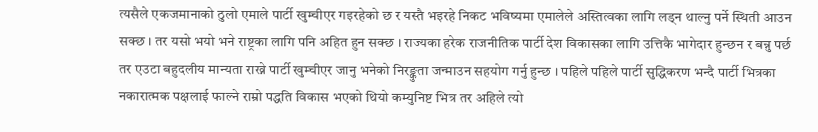त्यसैले एकजमानाको ठुलो एमाले पार्टी खुम्चीएर गइरहेको छ र यस्तै भइरहे निकट भविष्यमा एमालेले अस्तित्वका लागि लड्न थाल्नु पर्ने स्थिती आउन सक्छ । तर यसो भयो भने राष्ट्रका लागि पनि अहित हुन सक्छ । राज्यका हरेक राजनीतिक पार्टी देश विकासका लागि उत्तिकै भागेदार हुन्छन र बन्नु पर्छ तर एउटा बहुदलीय मान्यता राख्ने पार्टी खुम्चीएर जानु भनेको निरङ्कुता जन्माउन सहयोग गर्नु हुन्छ । पहिले पहिले पार्टी सुद्धिकरण भन्दै पार्टी भित्रका नकारात्मक पक्षलाई फाल्ने राम्रो पद्धति विकास भएको थियो कम्युनिष्ट भित्र तर अहिले त्यो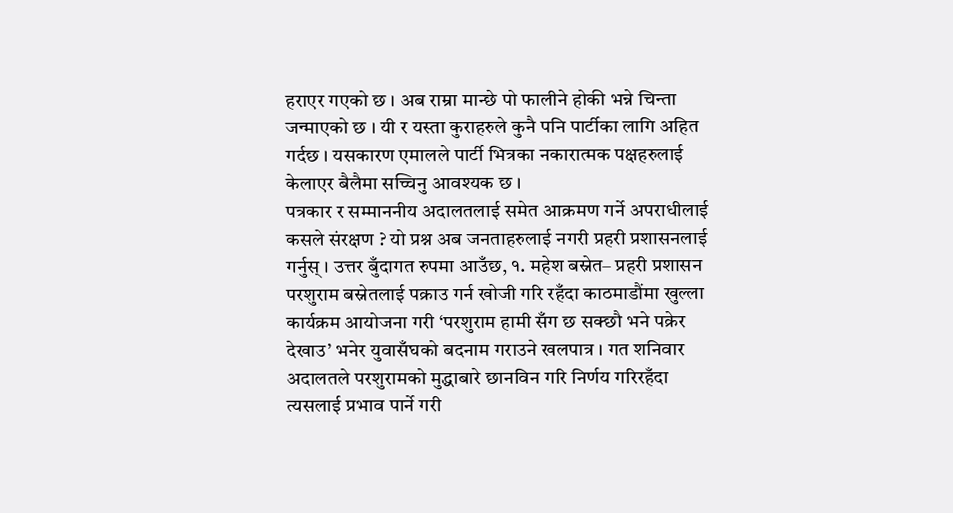हराएर गएको छ । अब राम्रा मान्छे पो फालीने होकी भन्ने चिन्ता जन्माएको छ । यी र यस्ता कुराहरुले कुनै पनि पार्टीका लागि अहित गर्दछ । यसकारण एमालले पार्टी भित्रका नकारात्मक पक्षहरुलाई केलाएर बैलैमा सच्चिनु आवश्यक छ ।
पत्रकार र सम्माननीय अदालतलाई समेत आक्रमण गर्ने अपराधीलाई कसले संरक्षण ? यो प्रश्न अब जनताहरुलाई नगरी प्रहरी प्रशासनलाई गर्नुस् । उत्तर बुँदागत रुपमा आउँछ, १. महेश बस्नेत– प्रहरी प्रशासन परशुराम बस्नेतलाई पक्राउ गर्न खोजी गरि रहँदा काठमाडौंमा खुल्ला कार्यक्रम आयोजना गरी ‘परशुराम हामी सँग छ सक्छौ भने पक्रेर देखाउ’ भनेर युवासँघको बदनाम गराउने खलपात्र । गत शनिवार अदालतले परशुरामको मुद्धाबारे छानविन गरि निर्णय गरिरहँदा त्यसलाई प्रभाव पार्ने गरी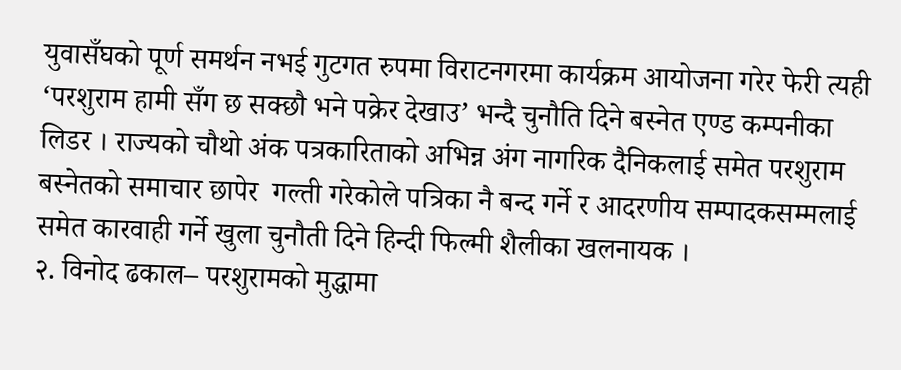युवासँघको पूर्ण समर्थन नभई गुटगत रुपमा विराटनगरमा कार्यक्रम आयोजना गरेर फेरी त्यही ‘परशुराम हामी सँग छ सक्छौ भने पक्रेर देखाउ’ भन्दै चुनौति दिने बस्नेत एण्ड कम्पनीका लिडर । राज्यको चौथो अंक पत्रकारिताको अभिन्न अंग नागरिक दैनिकलाई समेत परशुराम बस्नेतको समाचार छापेर  गल्ती गरेकोले पत्रिका नै बन्द गर्ने र आदरणीय सम्पादकसम्मलाई समेत कारवाही गर्ने खुला चुनौती दिने हिन्दी फिल्मी शैलीका खलनायक ।
२. विनोद ढकाल– परशुरामको मुद्धामा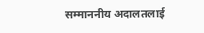सम्माननीय अदालतलाई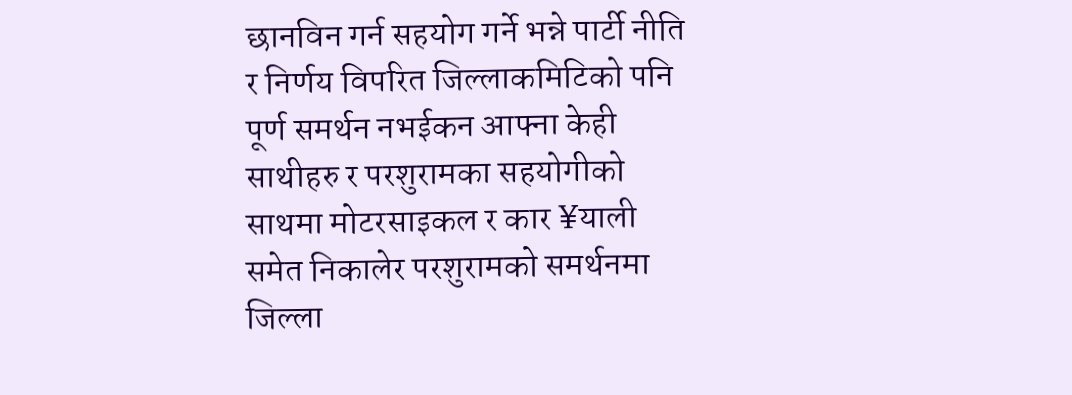छानविन गर्न सहयोग गर्ने भन्ने पार्टी नीति र निर्णय विपरित जिल्लाकमिटिको पनि पूर्ण समर्थन नभईकन आफ्ना केही साथीहरु र परशुरामका सहयोगीको साथमा मोटरसाइकल र कार ¥याली समेत निकालेर परशुरामको समर्थनमा जिल्ला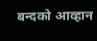बन्दको आव्हान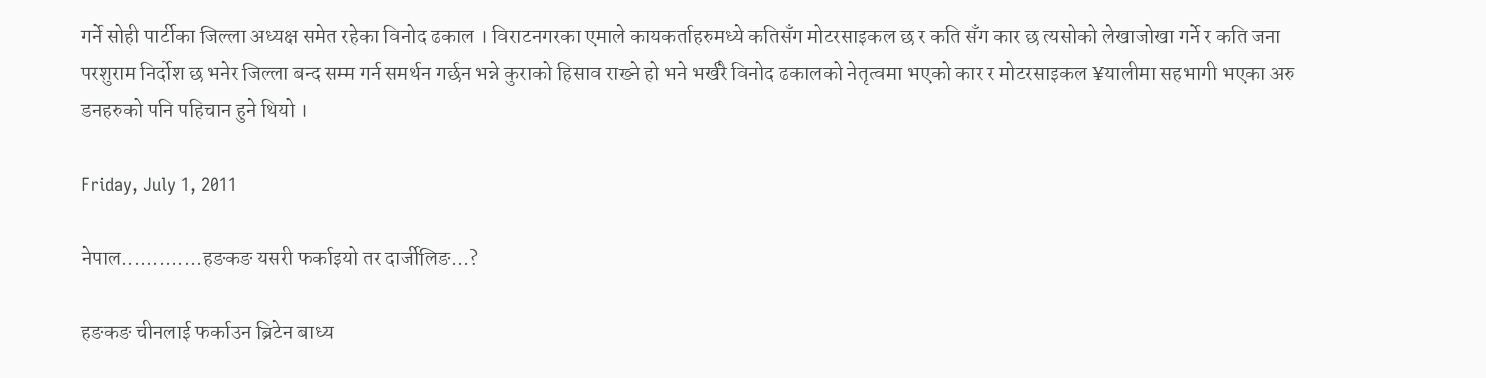गर्ने सोही पार्टीका जिल्ला अध्यक्ष समेत रहेका विनोद ढकाल । विराटनगरका एमाले कायकर्ताहरुमध्ये कतिसँग मोटरसाइकल छ र कति सँग कार छ त्यसोको लेखाजोखा गर्ने र कति जना परशुराम निर्दोश छ भनेर जिल्ला बन्द सम्म गर्न समर्थन गर्छन भन्ने कुराको हिसाव राख्ने हो भने भर्खरै विनोद ढकालको नेतृत्वमा भएको कार र मोटरसाइकल ¥यालीमा सहभागी भएका अरु डनहरुको पनि पहिचान हुने थियो ।

Friday, July 1, 2011

नेपाल.............हङकङ यसरी फर्काइयो तर दार्जीलिङ...?

हङकङ चीनलाई फर्काउन ब्रिटेन बाध्य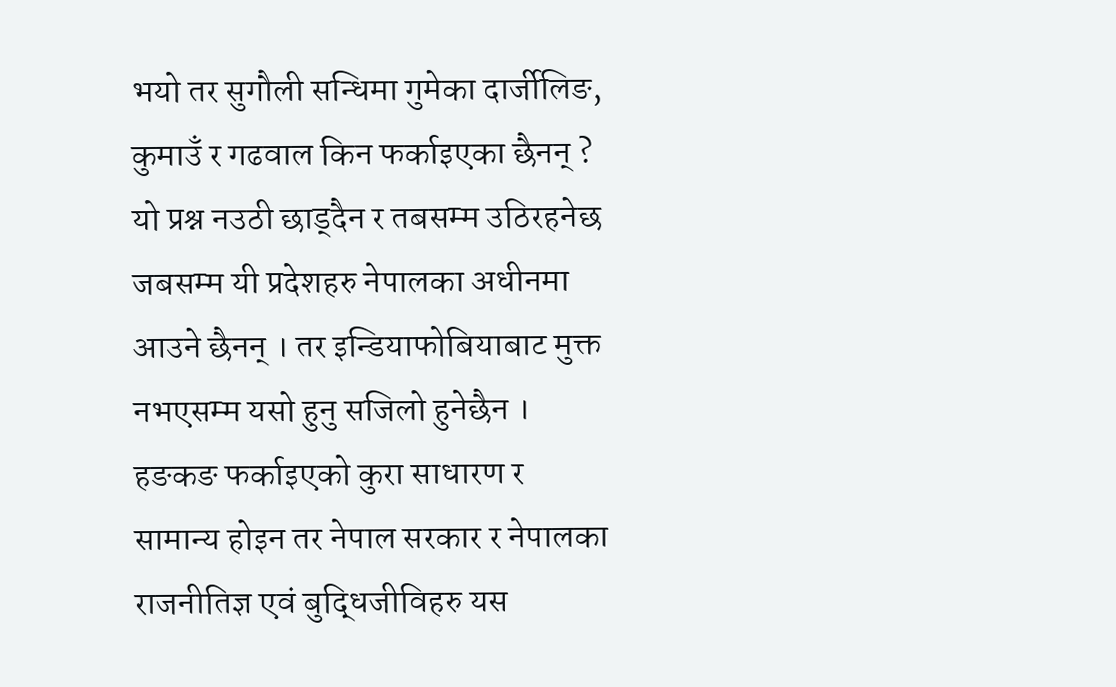भयो तर सुगौली सन्धिमा गुमेका दार्जीलिङ, कुमाउँ र गढवाल किन फर्काइएका छैनन् ? यो प्रश्न नउठी छाड्दैन र तबसम्म उठिरहनेछ जबसम्म यी प्रदेशहरु नेपालका अधीनमा आउने छैनन् । तर इन्डियाफोबियाबाट मुक्त नभएसम्म यसो हुनु सजिलो हुनेछैन ।
हङकङ फर्काइएको कुरा साधारण र सामान्य होइन तर नेपाल सरकार र नेपालका राजनीतिज्ञ एवं बुद्धिजीविहरु यस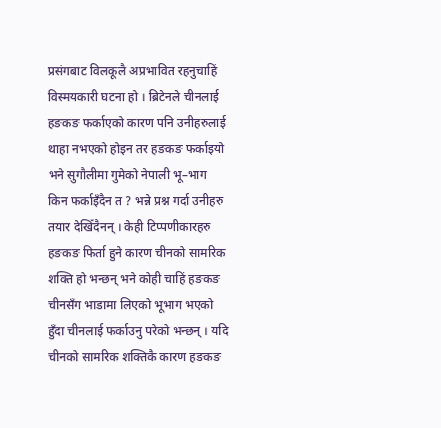प्रसंगबाट विलकूलै अप्रभावित रहनुचाहिं विस्मयकारी घटना हो । ब्रिटेनले चीनलाई हङकङ फर्काएको कारण पनि उनीहरुलाई थाहा नभएको होइन तर हङकङ फर्काइयो भने सुगौलीमा गुमेको नेपाली भू–भाग किन फर्काइँदैन त ? भन्ने प्रश्न गर्दा उनीहरु तयार देखिँदैनन् । केही टिप्पणीकारहरु हङकङ फिर्ता हुने कारण चीनको सामरिक शक्ति हो भन्छन् भने कोही चाहिं हङकङ चीनसँग भाडामा लिएको भूभाग भएको हुँदा चीनलाई फर्काउनु परेको भन्छन् । यदि चीनको सामरिक शक्तिकै कारण हङकङ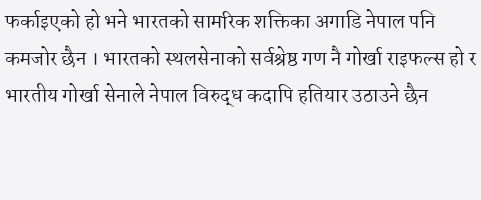फर्काइएको हो भने भारतको सामरिक शक्तिका अगाडि नेपाल पनि कमजोर छैन । भारतको स्थलसेनाको सर्वश्रेष्ठ गण नै गोर्खा राइफल्स हो र भारतीय गोर्खा सेनाले नेपाल विरुद्ध कदापि हतियार उठाउने छैन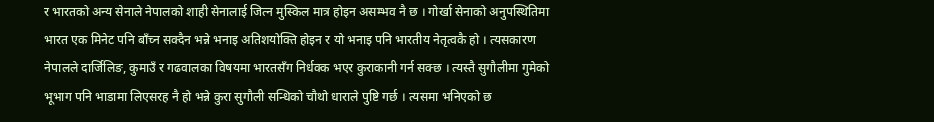र भारतको अन्य सेनाले नेपालको शाही सेनालाई जित्न मुस्किल मात्र होइन असम्भव नै छ । गोर्खा सेनाको अनुपस्थितिमा भारत एक मिनेट पनि बाँच्न सक्दैन भन्ने भनाइ अतिशयोक्ति होइन र यो भनाइ पनि भारतीय नेतृत्वकै हो । त्यसकारण नेपालले दार्जिलिङ, कुमाउँ र गढवालका विषयमा भारतसँग निर्धक्क भएर कुराकानी गर्न सक्छ । त्यस्तै सुगौलीमा गुमेको भूभाग पनि भाडामा लिएसरह नै हो भन्ने कुरा सुगौली सन्धिको चौथो धाराले पुष्टि गर्छ । त्यसमा भनिएको छ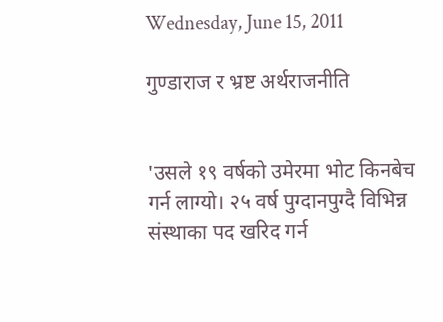Wednesday, June 15, 2011

गुण्डाराज र भ्रष्ट अर्थराजनीति


'उसले १९ वर्षको उमेरमा भोट किनबेच गर्न लाग्यो। २५ वर्ष पुग्दानपुग्दै विभिन्न संस्थाका पद खरिद गर्न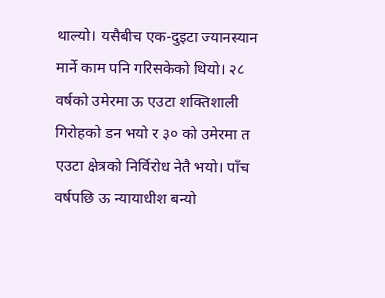थाल्यो। यसैबीच एक-दुइटा ज्यानस्यान मार्ने काम पनि गरिसकेको थियो। २८ वर्षको उमेरमा ऊ एउटा शक्तिशाली गिरोहको डन भयो र ३० को उमेरमा त एउटा क्षेत्रको निर्विरोध नेतै भयो। पाँच वर्षपछि ऊ न्यायाधीश बन्यो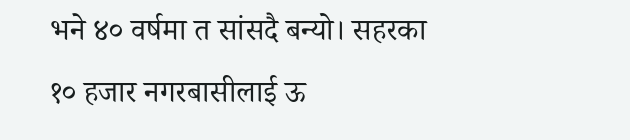भने ४० वर्षमा त सांसदै बन्यो। सहरका १० हजार नगरबासीलाई ऊ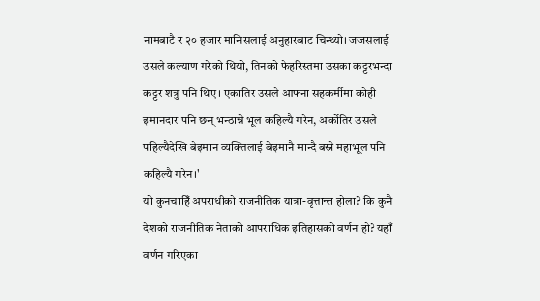नामबाटै र २० हजार मानिसलाई अनुहारबाट चिन्थ्यो। जजसलाई उसले कल्याण गरेको थियो, तिनको फेहरिस्तमा उसका कट्टरभन्दा कट्टर शत्रु पनि थिए। एकातिर उसले आफ्ना सहकर्मीमा कोही इमानदार पनि छन् भन्ठान्ने भूल कहिल्यै गरेन, अर्कोतिर उसले पहिल्यैदेखि बेइमान व्यक्तिलाई बेइमानै मान्दै बस्ने महाभूल पनि कहिल्यै गरेन।'
यो कुनचाहिँ अपराधीको राजनीतिक यात्रा-वृत्तान्त होला? कि कुनै देशको राजनीतिक नेताको आपराधिक इतिहासको वर्णन हो? यहाँ वर्णन गरिएका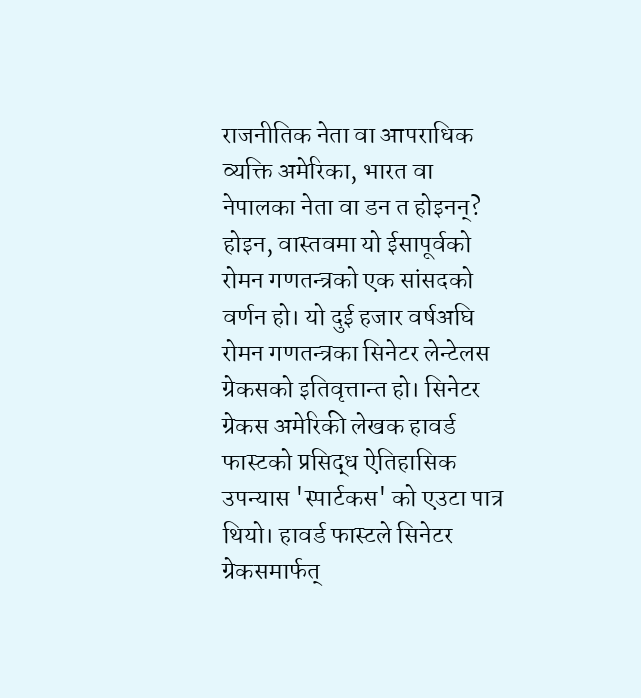राजनीतिक नेता वा आपराधिक व्यक्ति अमेरिका, भारत वा नेपालका नेता वा डन त होइनन्? होइन, वास्तवमा यो ईसापूर्वको रोमन गणतन्त्रको एक सांसदको वर्णन हो। यो दुई हजार वर्षअघि रोमन गणतन्त्रका सिनेटर लेन्टेलस ग्रेकसको इतिवृत्तान्त हो। सिनेटर ग्रेकस अमेरिकी लेखक हावर्ड फास्टको प्रसिद्ध ऐतिहासिक उपन्यास 'स्पार्टकस' को एउटा पात्र थियो। हावर्ड फास्टले सिनेटर ग्रेकसमार्फत्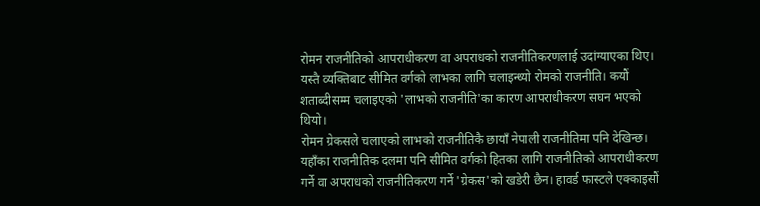रोमन राजनीतिको आपराधीकरण वा अपराधको राजनीतिकरणलाई उदांग्याएका थिए। यस्तै व्यक्तिबाट सीमित वर्गको लाभका लागि चलाइन्थ्यो रोमको राजनीति। कयौं शताब्दीसम्म चलाइएको 'लाभको राजनीति'का कारण आपराधीकरण सघन भएको थियो।
रोमन ग्रेकसले चलाएको लाभको राजनीतिकै छायाँ नेपाली राजनीतिमा पनि देखिन्छ। यहाँका राजनीतिक दलमा पनि सीमित वर्गको हितका लागि राजनीतिको आपराधीकरण गर्ने वा अपराधको राजनीतिकरण गर्ने 'ग्रेकस'को खडेरी छैन। हावर्ड फास्टले एक्काइसौं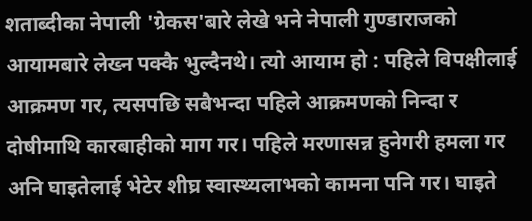शताब्दीका नेपाली 'ग्रेकस'बारे लेखे भने नेपाली गुण्डाराजको आयामबारे लेख्न पक्कै भुल्दैनथे। त्यो आयाम हो : पहिले विपक्षीलाई आक्रमण गर, त्यसपछि सबैभन्दा पहिले आक्रमणको निन्दा र दोषीमाथि कारबाहीको माग गर। पहिले मरणासन्न हुनेगरी हमला गर अनि घाइतेलाई भेटेर शीघ्र स्वास्थ्यलाभको कामना पनि गर। घाइते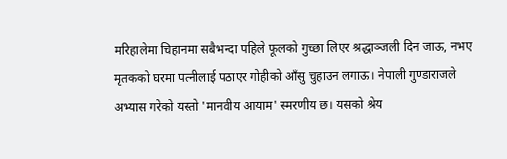मरिहालेमा चिहानमा सबैभन्दा पहिले फूलको गुच्छा लिएर श्रद्धाञ्जली दिन जाऊ, नभए मृतकको घरमा पत्नीलाई पठाएर गोहीको आँसु चुहाउन लगाऊ। नेपाली गुण्डाराजले अभ्यास गरेको यस्तो 'मानवीय आयाम' स्मरणीय छ। यसको श्रेय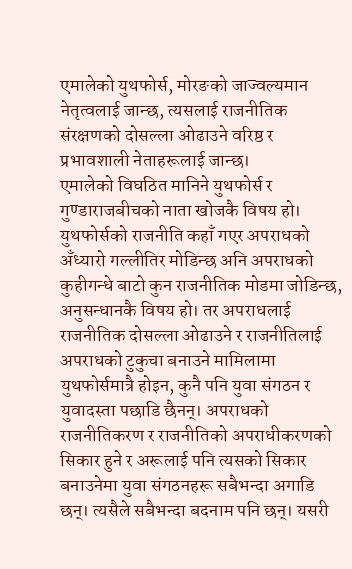एमालेको युथफोर्स, मोरङको जाज्वल्यमान नेतृत्वलाई जान्छ, त्यसलाई राजनीतिक संरक्षणको दोसल्ला ओढाउने वरिष्ठ र प्रभावशाली नेताहरूलाई जान्छ।
एमालेको विघठित मानिने युथफोर्स र गुण्डाराजबीचको नाता खोजकै विषय हो। युथफोर्सको राजनीति कहाँ गएर अपराधको अँध्यारो गल्लीतिर मोडिन्छ अनि अपराधको कुहीगन्धे बाटो कुन राजनीतिक मोडमा जोडिन्छ, अनुसन्धानकै विषय हो। तर अपराधलाई राजनीतिक दोसल्ला ओढाउने र राजनीतिलाई अपराधको टुकुचा बनाउने मामिलामा युथफोर्समात्रै होइन, कुनै पनि युवा संगठन र युवादस्ता पछाडि छैनन्। अपराधको राजनीतिकरण र राजनीतिको अपराधीकरणको सिकार हुने र अरूलाई पनि त्यसको सिकार बनाउनेमा युवा संगठनहरू सबैभन्दा अगाडि छन्। त्यसैले सबैभन्दा बदनाम पनि छन्। यसरी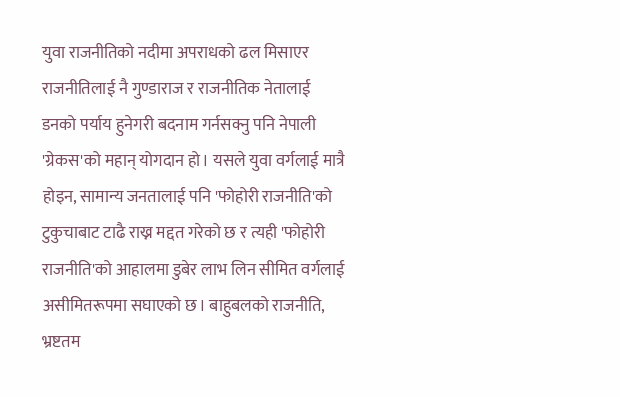युवा राजनीतिको नदीमा अपराधको ढल मिसाएर राजनीतिलाई नै गुण्डाराज र राजनीतिक नेतालाई डनको पर्याय हुनेगरी बदनाम गर्नसक्नु पनि नेपाली 'ग्रेकस'को महान् योगदान हो। यसले युवा वर्गलाई मात्रै होइन, सामान्य जनतालाई पनि 'फोहोरी राजनीति'को टुकुचाबाट टाढै राख्न मद्दत गरेको छ र त्यही 'फोहोरी राजनीति'को आहालमा डुबेर लाभ लिन सीमित वर्गलाई असीमितरूपमा सघाएको छ। बाहुबलको राजनीति, भ्रष्टतम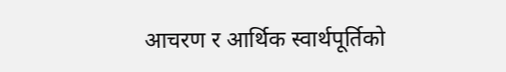आचरण र आर्थिक स्वार्थपूर्तिको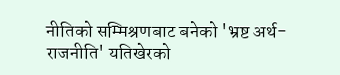नीतिको सम्मिश्रणबाट बनेको 'भ्रष्ट अर्थ-राजनीति' यतिखेरको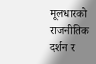मूलधारको राजनीतिक दर्शन र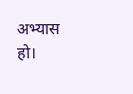अभ्यास हो।